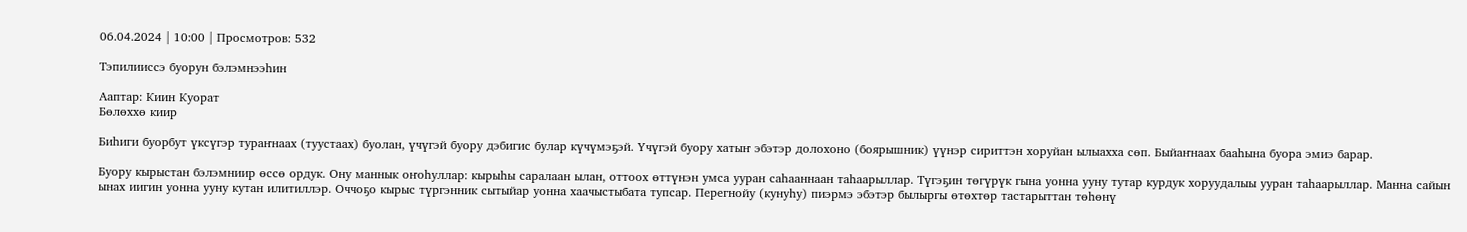06.04.2024 | 10:00 | Просмотров: 532

Тэпилииссэ буорун бэлэмнээһин

Ааптар: Киин Куорат
Бөлөххө киир

Биһиги буорбут үксүгэр тураҥнаах (туустаах) буолан, үчүгэй буору дэбигис булар күчүмэҕэй. Үчүгэй буору хатыҥ эбэтэр долохоно (боярышник) үүнэр сириттэн хоруйан ылыахха сөп. Быйаҥнаах бааһына буора эмиэ барар.

Буору кырыстан бэлэмниир өссө ордук. Ону маннык оҥоһуллар: кырыһы саралаан ылан, оттоох өттүнэн умса ууран саһааннаан таһаарыллар. Түгэҕин төгүрүк гына уонна ууну тутар курдук хоруудалыы ууран таһаарыллар. Манна сайын ынах иигин уонна ууну кутан илитиллэр. Оччоҕо кырыс түргэнник сытыйар уонна хаачыстыбата тупсар. Перегнойу (кунуһу) пиэрмэ эбэтэр былыргы өтөхтөр тастарыттан төһөнү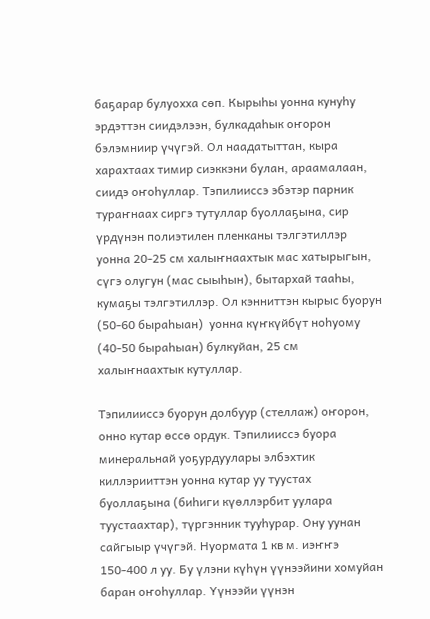баҕарар булуохха сөп. Кырыһы уонна кунуһу эрдэттэн сиидэлээн, булкадаһык оҥорон бэлэмниир үчүгэй. Ол наадатыттан, кыра харахтаах тимир сиэккэни булан, араамалаан, сиидэ оҥоһуллар. Тэпилииссэ эбэтэр парник  тураҥнаах сиргэ тутуллар буоллаҕына, сир үрдүнэн полиэтилен пленканы тэлгэтиллэр уонна 20-25 см халыҥнаахтык мас хатырыгын, сүгэ олугун (мас сыыһын), бытархай тааһы, кумаҕы тэлгэтиллэр. Ол кэнниттэн кырыс буорун (50-60 быраһыан)  уонна күҥкүйбүт ноһуому (40-50 быраһыан) булкуйан, 25 см халыҥнаахтык кутуллар.

Тэпилииссэ буорун долбуур (стеллаж) оҥорон, онно кутар өссө ордук. Тэпилииссэ буора минеральнай уоҕурдуулары элбэхтик киллэрииттэн уонна кутар уу туустах буоллаҕына (биһиги күөллэрбит уулара туустаахтар), түргэнник тууһурар. Ону уунан сайгыыр үчүгэй. Нуормата 1 кв м. иэҥҥэ 150-400 л уу. Бу үлэни күһүн үүнээйини хомуйан баран оҥоһуллар. Үүнээйи үүнэн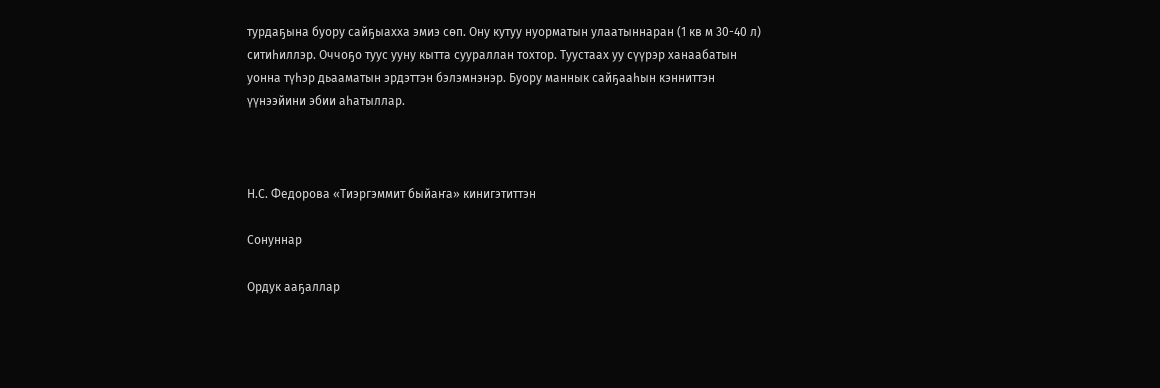турдаҕына буору сайҕыахха эмиэ сөп. Ону кутуу нуорматын улаатыннаран (1 кв м 30-40 л) ситиһиллэр. Оччоҕо туус ууну кытта суураллан тохтор. Туустаах уу сүүрэр ханаабатын уонна түһэр дьааматын эрдэттэн бэлэмнэнэр. Буору маннык сайҕааһын кэнниттэн үүнээйини эбии аһатыллар.



Н.С. Федорова «Тиэргэммит быйаҥа» кинигэтиттэн

Сонуннар

Ордук ааҕаллар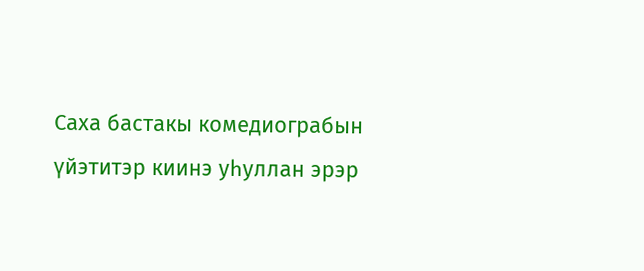Саха бастакы комедиограбын үйэтитэр киинэ уһуллан эрэр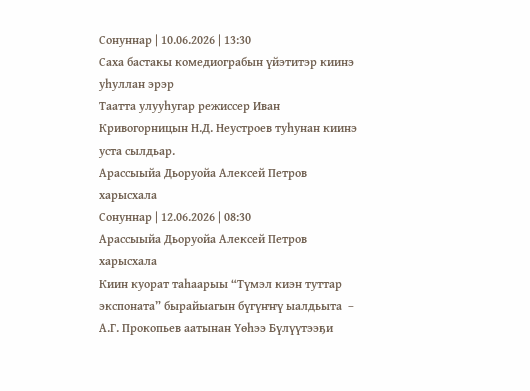Сонуннар | 10.06.2026 | 13:30
Саха бастакы комедиограбын үйэтитэр киинэ уһуллан эрэр
Таатта улууһугар режиссер Иван Кривогорницын Н.Д. Неустроев туһунан киинэ уста сылдьар.
Арассыыйа Дьоруойа Алексей Петров харысхала
Сонуннар | 12.06.2026 | 08:30
Арассыыйа Дьоруойа Алексей Петров харысхала
Киин куорат таһаарыы “Түмэл киэн туттар экспоната” бырайыагын бүгүҥҥү ыалдьыта  – А.Г. Прокопьев аатынан Үөһээ Бүлүүтээҕи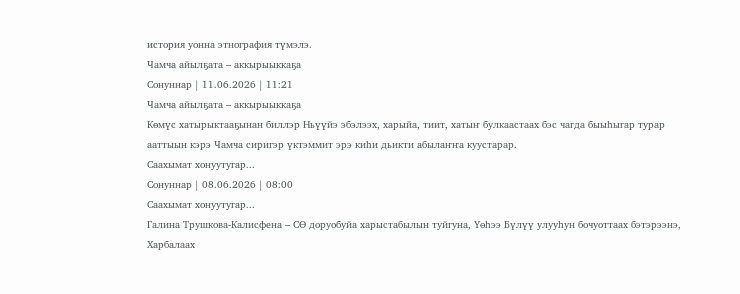история уонна этнография түмэлэ.
Чамча айылҕата – аккырыыккаҕа
Сонуннар | 11.06.2026 | 11:21
Чамча айылҕата – аккырыыккаҕа
Көмүс хатырыктааҕынан биллэр Ньүүйэ эбэлээх, харыйа, тиит, хатыҥ булкаастаах бэс чагда быыһыгар турар ааттыын кэрэ Чамча сиригэр үктэммит эрэ киһи дьикти абылаҥҥа куустарар.
Саахымат хонуутугар...
Сонуннар | 08.06.2026 | 08:00
Саахымат хонуутугар...
Галина Трушкова-Калисфена – СӨ доруобуйа харыстабылын туйгуна, Үөһээ Бүлүү улууһун бочуоттаах бэтэрээнэ, Харбалаах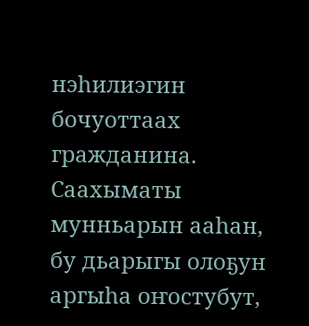нэһилиэгин бочуоттаах гражданина. Саахыматы мунньарын ааһан, бу дьарыгы олоҕун аргыһа оҥостубут,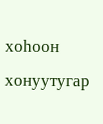хоһоон хонуутугар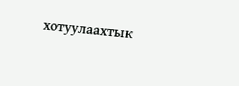хотуулаахтык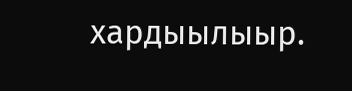хардыылыыр.